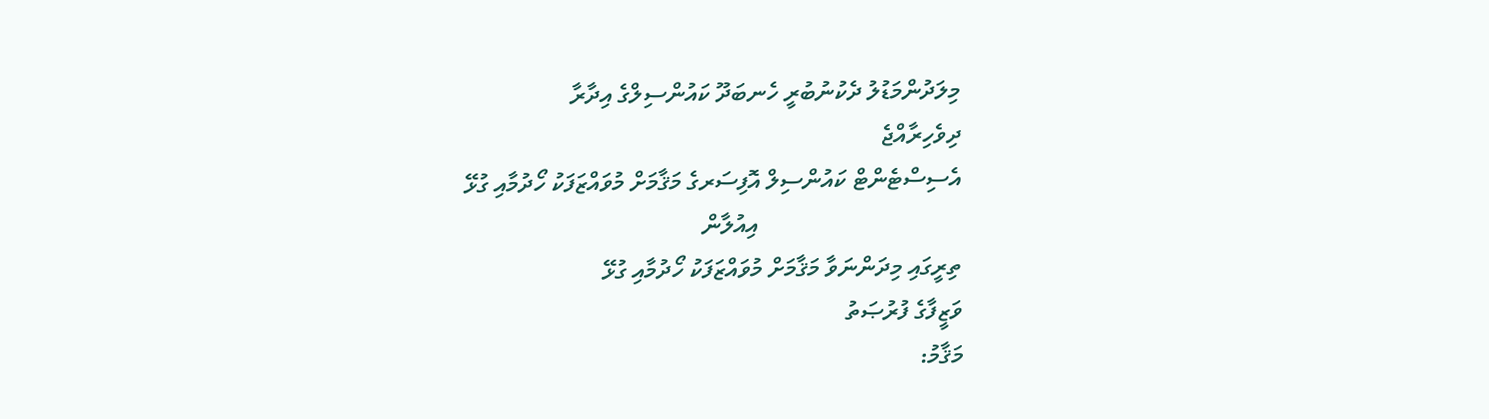މިލަދުންމަޑުލު ދެކުނުބުރީ ހެނބަދޫ ކައުންސިލްގެ އިދާރާ
ދިވެހިރާއްޖެ
އެސިސްޓެންޓް ކައުންސިލް އޮފިސަރގެ މަޤާމަށް މުވައްޒަފަކު ހޯދުމާއި ގުޅޭ
                                  އިއުލާން
ތިރީގައި މިދަންނަވާ މަޤާމަށް މުވައްޒަފަކު ހޯދުމާއި ގުޅޭ
ވަޒީފާގެ ފުރުޞަތު
މަޤާމު: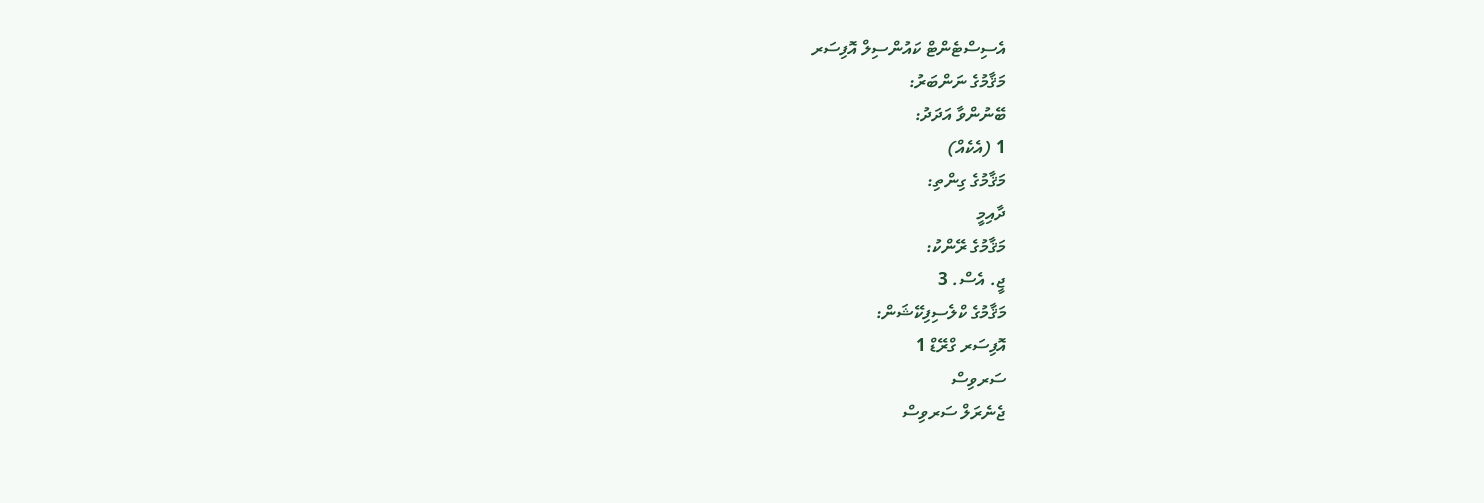އެސިސްޓެންޓް ކައުންސިލް އޮފިސަރ
މަޤާމުގެ ނަންބަރު:
ބޭނުންވާ އަދަދު:
1 (އެކެއް)
މަޤާމުގެ ގިންތި:
ދާއިމީ
މަޤާމުގެ ރޭންކު:
ޖީ. އެސް. 3
މަޤާމުގެ ކްލެސިފިކޭޝަން:
އޮފިސަރ ގްރޭޑް 1
ސަރވިސް
ޖެނެރަލް ސަރވިސް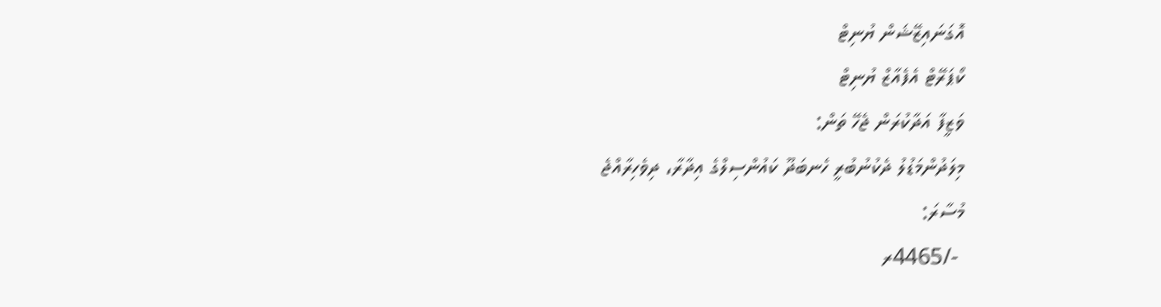އޮގަނައިޒޭޝަން ޔުނިޓް
ކޯޕަރޭޓް އެފެއާޒް ޔުނިޓް
ވަޒީފާ އަދާކުރަން ޖެހޭ ތަން:
މިލަދުންމަޑުލު ދެކުނުބުރީ ހެނބަދޫ ކައުންސިލްގެ އިދާރާ، ދިވެހިރާއްޖެ
މުސާރަ:
 -/4465ރ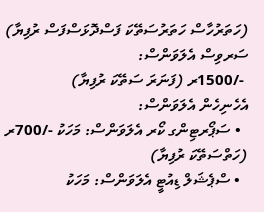(ހަތަރުހާސް ހަތަރުސަތޭކަ ފަސްދޮޅަސްފަސް ރުފިޔާ)
ސަރވިސް އެލަވަންސް:
 -/1500ރ (ފަނަރަ ސަތޭކަ ރުފިޔާ)
އެހެނިހެން އެލަވަންސް:
  • ސަޕޯރޓިންގ ކޯރ އެލަވަންސް: މަހަކު -/700ރ (ހަތްސަތޭކަ ރުފިޔާ)
  • ސްޕެޝަލް ޑިއުޓީ އެލަވަންސް: މަހަކު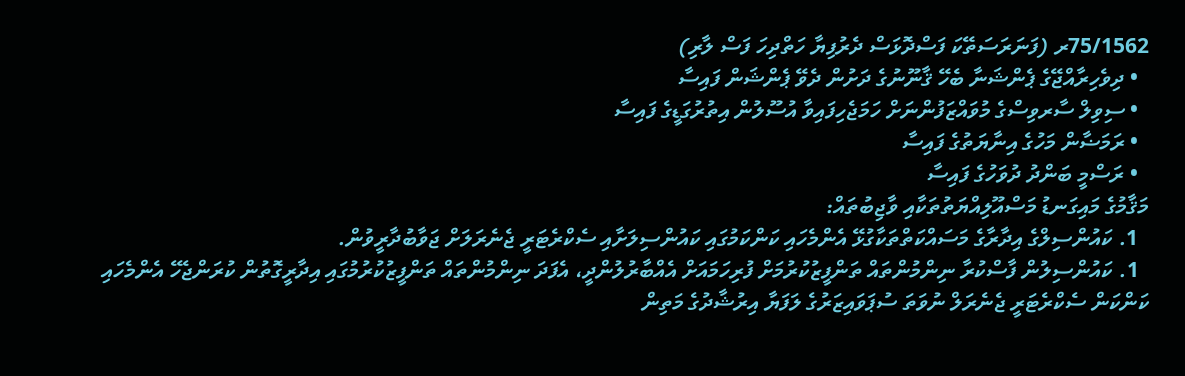75/1562ރ (ފަނަރަސަތޭކަ ފަސްދޮޅަސް ދެރުފިޔާ ހަތްދިހަ ފަސް ލާރި)
  • ދިވެހިރާއްޖޭގެ ޕެންޝަނާ ބެހޭ ޤާނޫނުގެ ދަށުން ދެވޭ ޕެންޝަން ފައިސާ
  • ސިވިލް ސާރވިސްގެ މުވައްޒަފުންނަށް ހަމަޖެހިފައިވާ އުސޫލުން އިތުރުގަޑީގެ ފައިސާ
  • ރަމަޟާން މަހުގެ އިނާޔަތުގެ ފައިސާ
  • ރަސްމީ ބަންދު ދުވަހުގެ ފައިސާ
މަޤާމުގެ މައިގަނޑު މަސްއޫލިއްޔަތުތަކާއި ވާޖިބުތައް:
  1. ކައުންސިލްގެ އިދާރާގެ މަސައްކަތްތަކާގުޅޭ އެންމެހައި ކަންކަމުގައި ކައުންސިލަށާއި ސެކްރެޓަރީ ޖެނެރަލަށް ޖަވާބުދާރީވުން.
  1. ކައުންސިލުން ފާސްކުރާ ނިންމުންތައް ތަންފީޒުކުރުމަށް ފުރިހަމައަށް އެއްބާރުލުންދީ، އެފަދަ ނިންމުންތައް ތަންފީޒުކުރުމުގައި އިދާރީގޮތުން ކުރަންޖެހޭ އެންމެހައި ކަންކަން ސެކްރެޓަރީ ޖެނެރަލް ނުވަތަ ސުޕަވައިޒަރުގެ ލަފަޔާ އިރުޝާދުގެ މަތިން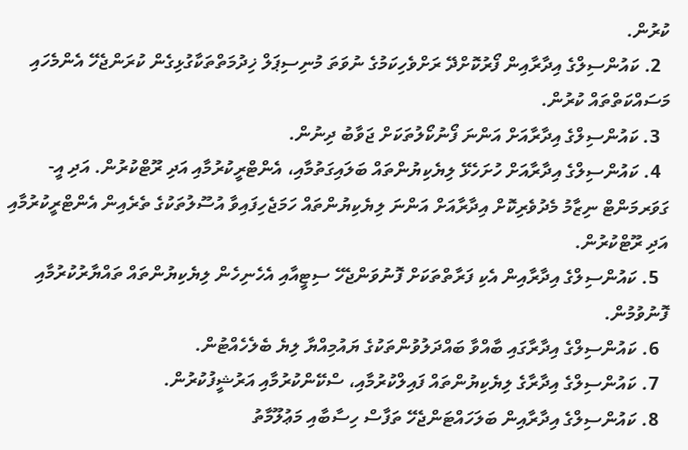ކުރުން.
  2. ކައުންސިލްގެ އިދާރާއިން ފޯރުކޮށްދޭ ރަށްވެހިކަމުގެ ނުވަތަ މުނިސިޕަލް ޚިދުމަތްތަކާގުޅިގެން ކުރަންޖެހޭ އެންމެހައި މަސައްކަތްތައް ކުރުން.
  3. ކައުންސިލްގެ އިދާރާއަށް އަންނަ ފޯނުކޯލުތަކަށް ޖަވާބު ދިނުން.
  4. ކައުންސިލްގެ އިދާރާއަށް ހުށަހެޅޭ ލިޔެކިޔުންތައް ބަލައިގަތުމާއި، އެންޓްރީކުރުމާއި އަދި ރޫޓްކުރުން. އަދި އީ-ގަވަރމަންޓް ނިޒާމު މެދުވެރިކޮށް އިދާރާއަށް އަންނަ ލިޔެކިޔުންތައް ހަމަޖެހިފައިވާ އުސޫލުތަކުގެ ތެރެއިން އެންޓްރީކުރުމާއި އަދި ރޫޓްކުރުން.
  5. ކައުންސިލްގެ އިދާރާއިން އެކި ފަރާތްތަކަށް ފޮނުވަންޖެހޭ ސިޓީއާއި އެހެނިހެން ލިޔެކިޔުންތައް ތައްޔާރުކުރުމާއި ފޮނުވުމުން.
  6. ކައުންސިލްގެ އިދާރާގައި ބާއްވާ ބައްދަލުވުންތަކުގެ ޔައުމިއްޔާ ލިޔެ ބެލެހެއްޓުން.
  7. ކައުންސިލްގެ އިދާރާގެ ލިޔެކިޔުންތައް ފައިލްކުރުމާއި، ސްކޭންކުރުމާއި އަރުޝީފުކުރުން.
  8. ކައުންސިލްގެ އިދާރާއިން ބަލަހައްޓަންޖެހޭ ތަފާސް ހިސާބާއި މަޢުލޫމާތު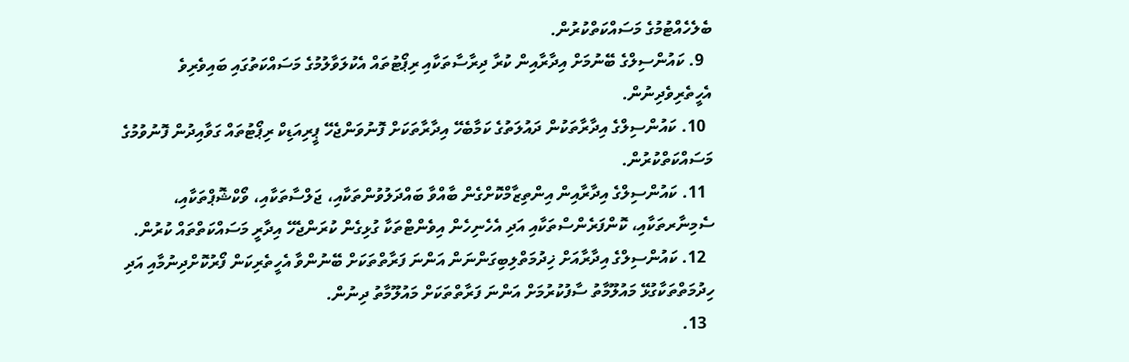ބެލެހެއްޓުމުގެ މަސައްކަތްކުރުން.
  9. ކައުންސިލްގެ ބޭނުމަށް އިދާރާއިން ކުރާ ދިރާސާތަކާއި ރިޕޯޓުތައް އެކުލަވާލުމުގެ މަސައްކަތުގައި ބައިވެރިވެ އެހީތެރިވެދިނުން.
  10. ކައުންސިލްގެ އިދާރާތަކުން ދައުލަތުގެ ކަމާބެހޭ އިދާރާތަކަށް ފޮނުވަންޖެހޭ ޕީރިއަޑިކް ރިޕޯޓުތައް ގަވާއިދުން ފޮނުވުމުގެ މަސައްކަތްކުރުން.
  11. ކައުންސިލްގެ އިދާރާއިން އިންތިޒާމްކޮށްގެން ބާއްވާ ބައްދަލުވުންތަކާއި، ޖަލްސާތަކާއި، ވޯކްޝޮޕްތަކާއި، ސެމިނާރތަކާއި، ކޮންފަރެންސްތަކާއި އަދި އެހެނިހެން އިވެންޓްތަކާ ގުޅިގެން ކުރަންޖެހޭ އިދާރީ މަސައްކަތްތައް ކުރުން.
  12. ކައުންސިލްގެ އިދާރާއަށް ޚިދުމަތްލިބިގަންނަން އަންނަ ފަރާތްތަކަށް ބޭނުންވާ އެހީތެރިކަން ފޯރުކޮށްދިނުމާއި އަދި ހިދުމަތްތަކާގުޅޭ މައުލޫމާތު ސާފުކުރުމަށް އަންނަ ފަރާތްތަކަށް މައުލޫމާތު ދިނުން.
  13.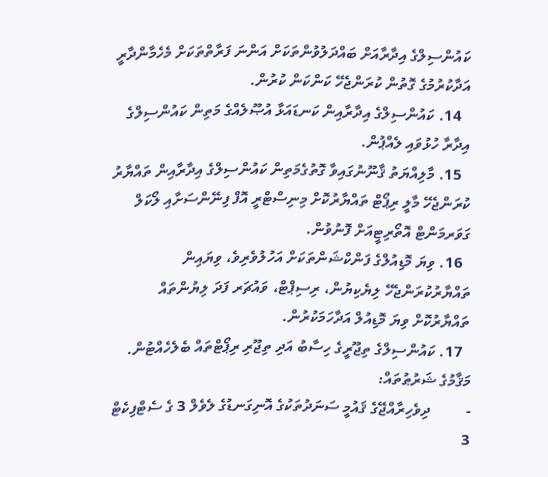ކައުންސިލްގެ އިދާރާއަށް ބައްދަލުވުންތަކަށް އަންނަ ފަރާތްތަކަށް މެހެމާންދާރީ އަދާކުރުމުގެ ގޮތުން ކުރަންޖެހޭ ކަންކަން ކުރުން.
  14. ކައުންސިލްގެ އިދާރާއިން ކަނޑައަޅާ އުޞޫލެއްގެ މަތިން ކައުންސިލްގެ އިދާރާ ހުޅުވައި ލެއްޕުން.
  15. މާލިއްޔަތު ޤާނޫނުގައިވާ ގޮތުގެމަތިން ކައުންސިލްގެ އިދާރާއިން ތައްޔާރު ކުރަންޖެހޭ މާލީ ރިޕޯޓް ތައްޔާރުކޮށް މިނިސްޓްރީ އޮފް ފިނޭންސަށާއި ލޯކަލް ގަވަރމަންޓް އޮތޯރިޓީއަށް ފޮނުވުން.
  16. ވިޔަ މޮޑިއުލްގެ ފަންކްޝަންތަކަށް އަހުލުވެރިވެ، ވިޔައިން ތައްޔާރުކުރަންޖެހޭ ލިޔެކިޔުން، ރިސިޕްޓް، ވައުޗަރ ފަދަ ލިޔުންތައް ތައްޔާރުކޮށް ވިޔަ މޮޑިއުލް އަދާހަމަކުރުން.
  17. ކައުންސިލްގެ ތިޖޫރީގެ ހިސާބު އަދި ތިޖޫރި ރިޕޯޓްތައް ބެލެހެއްޓުން.
މަޤާމުގެ ޝަރުޠުތައް:
-         ދިވެހިރާއްޖޭގެ ޤައުމީ ސަނަދުތަކުގެ އޮނިގަނޑުގެ ލެވެލް 3 ގެ ސެޓްފިކެޓް 3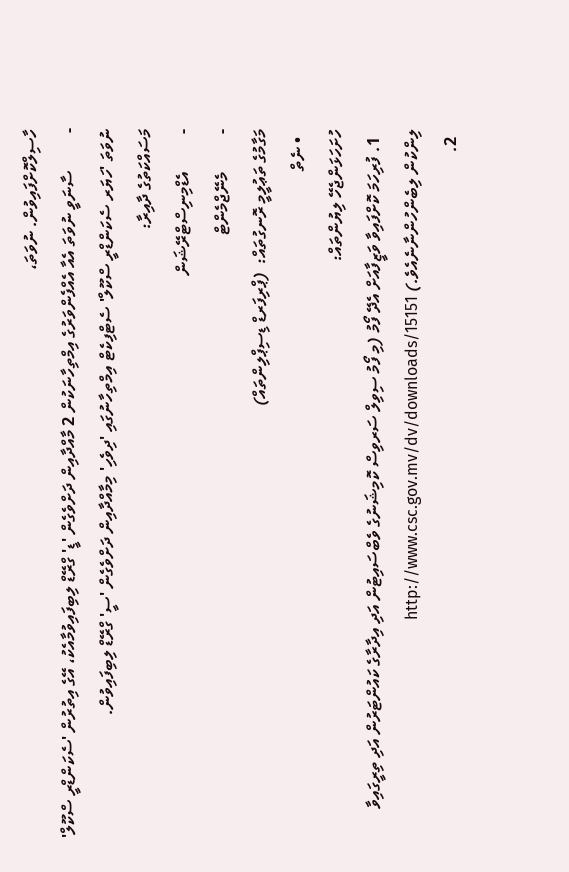ހާސިލްކޮށްފައިވުން. ނުވަތަ،
-         ސާނަވީ ނުވަތަ އެއާ އެއްފެންވަރުގެ އިމްތިހާނަކުން 2 މާއްދާއިން ދަށްވެގެން 'ޑީ' ގްރޭޑް ލިބިފައިވުމާއެކު، އޭގެ އިތުރުން 'ސެކަންޑްރީ ސްކޫލް' ނުވަތަ 'ހަޔަރ ސެކަންޑްރީ ސްކޫލް' ސެޓްފިކެޓް އިމްތިހާނުގައި 'ދިވެހި' މިމާއްދާއިން ދަށްވެގެން 'ސީ' ގްރޭޑް ލިބިފައިވުން.
މަސައްކަތުގެ ދާއިރާ:
-         އެޑްމިނިސްޓްރޭޝަން
-         މެނޭޖްމެންޓް
މަގާމުގެ ތަޢުލީމީ ރޮނގުތައް:  (ޕްރިފަރޑް ޑިސިޕްލިންތައް)
  • ނެތް
ހުށަހަޅަންޖެހޭ ލިޔުންތައް:
  1. ފުރިހަމަ ކޮށްފައިވާ ވަޒީފާއަށް އެދޭ ފޯމު (މި ފޯމު ސިވިލް ސަރވިސް ކޮމިޝަނުގެ ވެބްސައިޓުން އަދި އިދާރާގެ ކައުންޓަރުން އަދި ތިރީގައިވާ ލިންކުން ލިބެންހުންނާނެއެވެ.) http://www.csc.gov.mv/dv/downloads/15151
  2.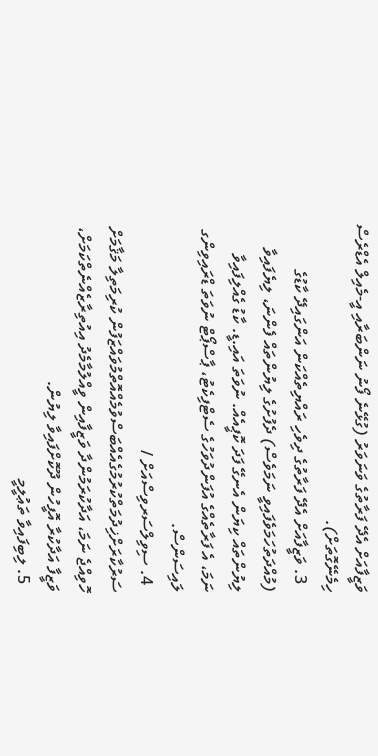ވަޒީފާއަށް އެދޭ ފަރާތުގެ ވަނަވަރު (ގުޅޭނެ ފޯނު ނަންބަރާއި އީ-މެއިލް އެޑްރެސް ހިމެނޭގޮތަށް).
  3. ވަޒީފާއަށް އެދޭ ފަރާތުގެ ދިވެހި ރައްޔިތެއްކަން އަންގައިދޭ ކާޑުގެ (މުއްދަތުހަމަވެފައިވީ ނަމަވެސް) ދެފުށުގެ ލިޔުންތައް ފެންނަ، ލިޔެފައިވާ ލިޔުންތައް ކިޔަން އެނގޭ ފަދަ ކޮޕީއެއް. ނުވަތަ އައި.ޑީ. ކާޑު ގެއްލިފައިވާ ނަމަ، އެ ފަރާތެއްގެ އުފަންދުވަހުގެ ސެޓްފިކެޓު، ޕާސްޕޯޓް ނުވަތަ ޑްރައިވިންގ ލައިސަންސް.
  4. ސިވިލްސަރވިސްއަށް / ސަރުކާރަށްޚިދުމަތްކުރުމުގެއެއްބަސްވުމެއްއޮތްމުވައްޒަފުން ކުރިމަތިލާ މަޤާމަށް ހޮވިއްޖެ ނަމަ، އަދާކުރަމުންދާ ވަޒީފާއިން ވީއްލުމާމެދު އިއުތިރާޒެއްނެތްކަމަށް، ވަޒީފާ އަދާކުރާ އޮފީހުން ދޫކޮށްފައިވާ ލިޔުން.
  5. ލިބިފައިވާ ތަޢުލީމީ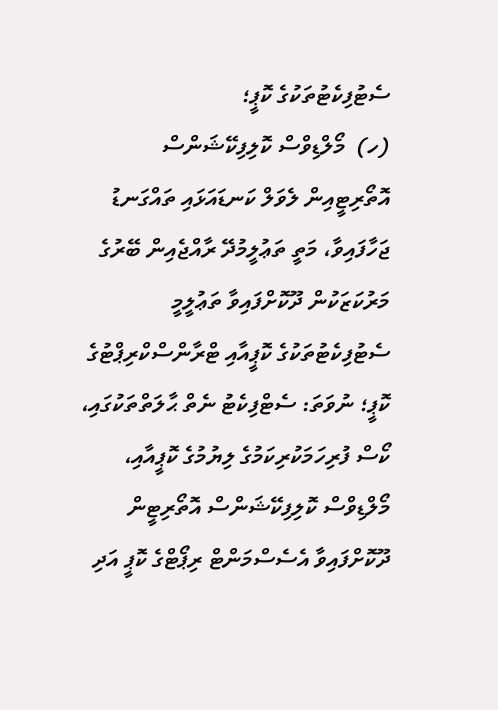ސެޓުފިކެޓުތަކުގެ ކޮޕީ؛
(ހ)  މޯލްޑިވްސް ކޮލިފިކޭޝަންސް އޮތޯރިޓީއިން ލެވަލް ކަނޑައަޅައި ތައްގަނޑު ޖަހާފައިވާ، މަތީ ތަޢުލީމުދޭ ރާއްޖެއިން ބޭރުގެ މަރުކަޒަކުން ދޫކޮށްފައިވާ ތަޢުލީމީ ސެޓުފިކެޓުތަކުގެ ކޮޕީއާއި ޓްރާންސްކްރިޕްޓުގެ ކޮޕީ؛ ނުވަތަ: ސެޓްފިކެޓު ނެތް ޙާލަތްތަކުގައި، ކޯސް ފުރިހަމަކުރިކަމުގެ ލިޔުމުގެ ކޮޕީއާއި، މޯލްޑިވްސް ކޮލިފިކޭޝަންސް އޮތޯރިޓީން ދޫކޮށްފައިވާ އެސެސްމަންޓް ރިޕޯޓްގެ ކޮޕީ އަދި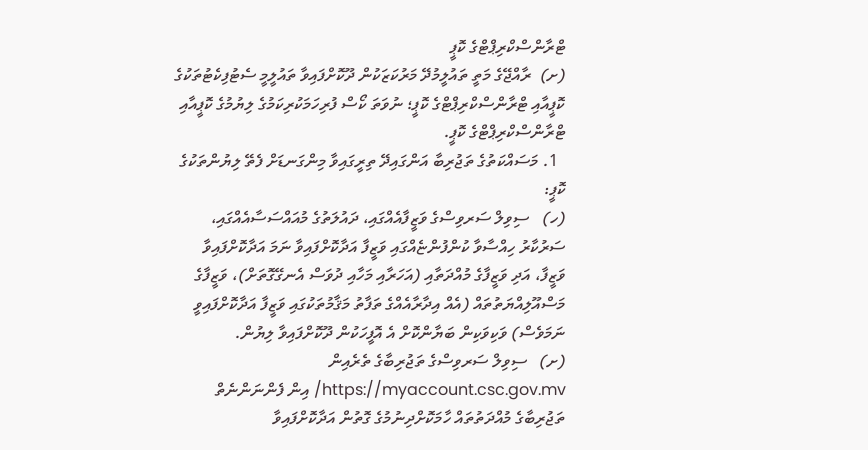ޓްރާންސްކްރިޕްޓްގެ ކޮޕީ
(ށ)  ރާއްޖޭގެ މަތީ ތައުލީމުދޭ މަރުކަޒަކުން ދޫކޮށްފައިވާ ތައުލީމީ ސެޓުފިކެޓުތަކުގެ ކޮޕީއާއި ޓްރާންސްކްރިޕްޓްގެ ކޮޕީ؛ ނުވަތަ ކޯސް ފުރިހަމަކުރިކަމުގެ ލިޔުމުގެ ކޮޕީއާއި ޓްރާންސްކްރިޕްޓްގެ ކޮޕީ.
  1. މަސައްކަތުގެ ތަޖުރިބާ އަންގައިދޭ ތިރީގައިވާ މިންގަނޑަށް ފެތޭ ލިޔުންތަކުގެ ކޮޕީ:
(ހ)   ސިވިލް ސަރވިސްގެ ވަޒީފާއެއްގައި، ދައުލަތުގެ މުއައްސަސާއެއްގައި، ސަރުކާރު ހިއްސާވާ ކުންފުންޏެއްގައި ވަޒީފާ އަދާކޮށްފައިވާ ނަމަ އަދާކޮށްފައިވާ ވަޒީފާ، އަދި ވަޒީފާގެ މުއްދަތާއި (އަހަރާއި މަހާއި ދުވަސް އެނގޭގޮތަށް)، ވަޒީފާގެ މަސްއޫލިއްޔަތުތައް (އެއް އިދާރާއެއްގެ ތަފާތު މަޤާމުތަކުގައި ވަޒީފާ އަދާކޮށްފައިވީ ނަމަވެސް) ވަކިވަކިން ބަޔާންކޮށް އެ އޮފީހަކުން ދޫކޮށްފައިވާ ލިޔުން.
(ށ)   ސިވިލް ސަރވިސްގެ ތަޖުރިބާގެ ތެރެއިން https://myaccount.csc.gov.mv/ އިން ފެންނަންނެތް ތަޖުރިބާގެ މުއްދަތުތައް ހާމަކޮށްދިނުމުގެ ގޮތުން އަދާކޮށްފައިވާ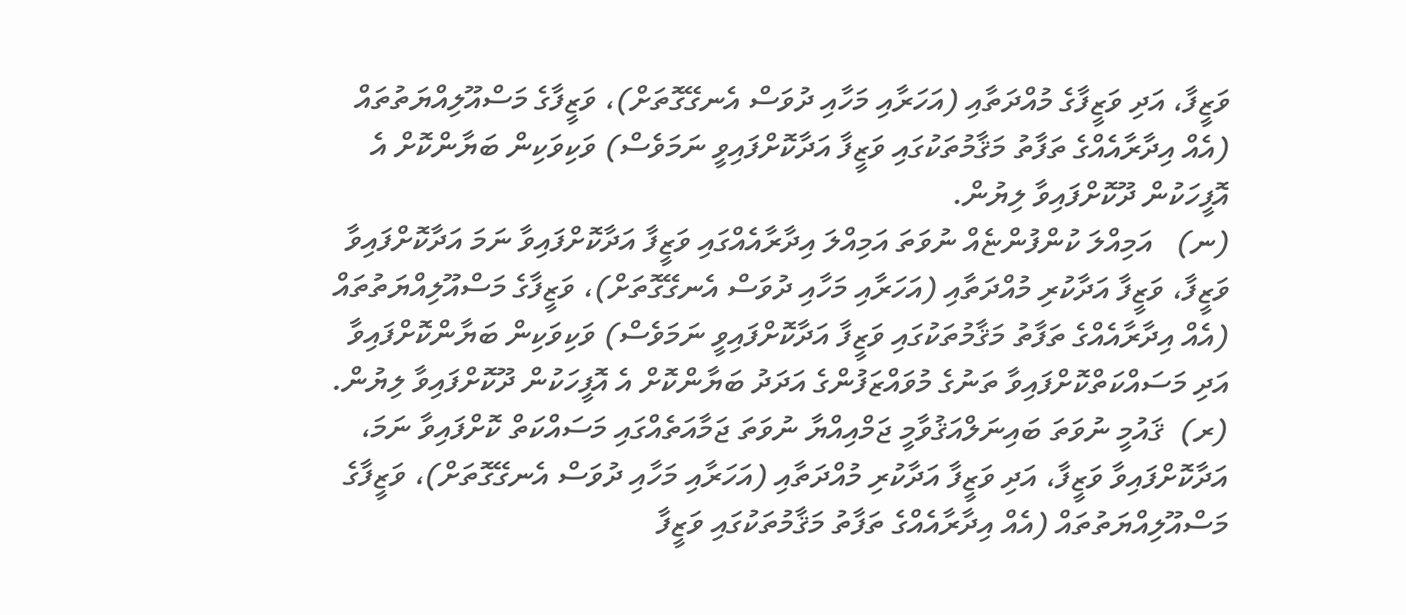ވަޒީފާ، އަދި ވަޒީފާގެ މުއްދަތާއި (އަހަރާއި މަހާއި ދުވަސް އެނގޭގޮތަށް)، ވަޒީފާގެ މަސްއޫލިއްޔަތުތައް (އެއް އިދާރާއެއްގެ ތަފާތު މަޤާމުތަކުގައި ވަޒީފާ އަދާކޮށްފައިވީ ނަމަވެސް) ވަކިވަކިން ބަޔާންކޮށް އެ އޮފީހަކުން ދޫކޮށްފައިވާ ލިޔުން.
(ނ)   އަމިއްލަ ކުންފުންޏެއް ނުވަތަ އަމިއްލަ އިދާރާއެއްގައި ވަޒީފާ އަދާކޮށްފައިވާ ނަމަ އަދާކޮށްފައިވާ ވަޒީފާ، ވަޒީފާ އަދާކުރި މުއްދަތާއި (އަހަރާއި މަހާއި ދުވަސް އެނގޭގޮތަށް)، ވަޒީފާގެ މަސްއޫލިއްޔަތުތައް (އެއް އިދާރާއެއްގެ ތަފާތު މަޤާމުތަކުގައި ވަޒީފާ އަދާކޮށްފައިވީ ނަމަވެސް) ވަކިވަކިން ބަޔާންކޮށްފައިވާ އަދި މަސައްކަތްކޮށްފައިވާ ތަނުގެ މުވައްޒަފުންގެ އަދަދު ބަޔާންކޮށް އެ އޮފީހަކުން ދޫކޮށްފައިވާ ލިޔުން.
(ރ)  ޤައުމީ ނުވަތަ ބައިނަލްއަޤުވާމީ ޖަމްއިއްޔާ ނުވަތަ ޖަމާއަތެއްގައި މަސައްކަތް ކޮށްފައިވާ ނަމަ، އަދާކޮށްފައިވާ ވަޒީފާ، އަދި ވަޒީފާ އަދާކުރި މުއްދަތާއި (އަހަރާއި މަހާއި ދުވަސް އެނގޭގޮތަށް)، ވަޒީފާގެ މަސްއޫލިއްޔަތުތައް (އެއް އިދާރާއެއްގެ ތަފާތު މަޤާމުތަކުގައި ވަޒީފާ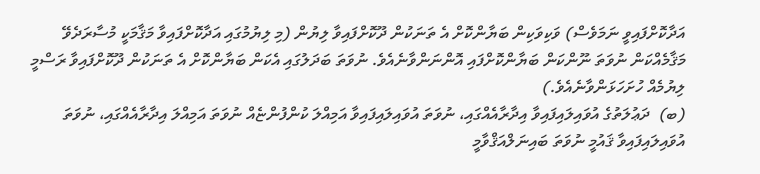އަދާކޮށްފައިވީ ނަމަވެސް) ވަކިވަކިން ބަޔާންކޮށް އެ ތަނަކުން ދޫކޮށްފައިވާ ލިޔުން (މި ލިޔުމުގައި އަދާކޮށްފައިވާ މަޤާމަކީ މުސާރަދެވޭ މަޤާމެއްކަން ނުވަތަ ނޫންކަން ބަޔާންކޮށްފައި އޮންނަންވާނެއެވެ. ނުވަތަ ބަދަލުގައި އެކަން ބަޔާންކޮށް އެ ތަނަކުން ދޫކޮށްފައިވާ ރަސްމީ ލިޔުމެއް ހުށަހަޅަންވާނެއެވެ.)
(ބ)  ދަޢުލަތުގެ އުވައިލައިފައިވާ އިދާރާއެއްގައި، ނުވަތަ އުވައިލައިފައިވާ އަމިއްލަ ކުންފުންޏެއް ނުވަތަ އަމިއްލަ އިދާރާއެއްގައި، ނުވަތަ އުވައިލައިފައިވާ ޤައުމީ ނުވަތަ ބައިނަލްއަޤްވާމީ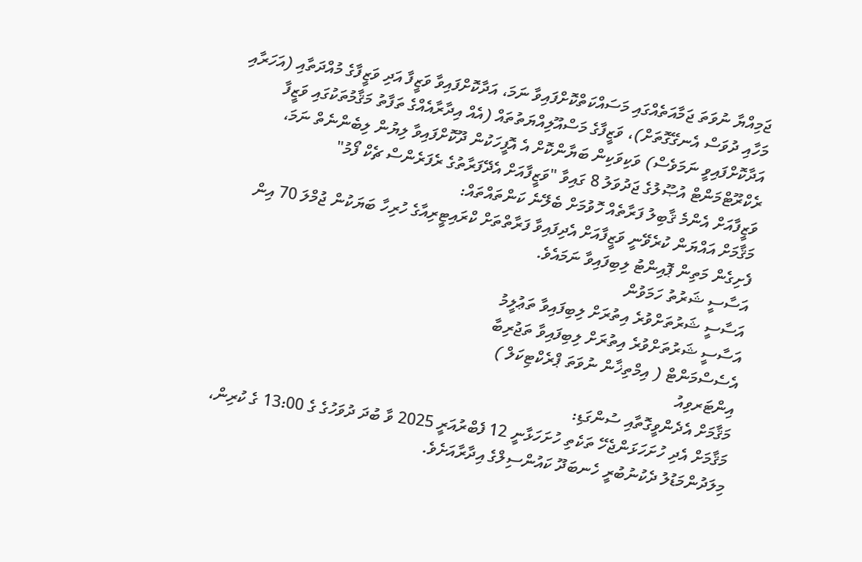ޖަމިއްޔާ ނުވަތަ ޖަމާއަތެއްގައި މަސައްކަތްކޮށްފައިވާ ނަމަ، އަދާކޮށްފައިވާ ވަޒީފާ އަދި ވަޒީފާގެ މުއްދަތާއި (އަހަރާއި މަހާއި ދުވަސް އެނގޭގޮތަށް)، ވަޒީފާގެ މަސްއޫލިއްޔަތުތައް (އެއް އިދާރާއެއްގެ ތަފާތު މަޤާމުތަކުގައި ވަޒީފާ އަދާކޮށްފައިވީ ނަމަވެސް) ވަކިވަކިން ބަޔާންކޮށް އެ އޮފީހަކުން ދޫކޮށްފައިވާ ލިޔުން ލިބެންނެތް ނަމަ، ރެކްރޫޓްމަންޓް އުޞޫލުގެ ޖަދުވަލު 8 ގައިވާ "ވަޒީފާއަށް އެދޭފަރާތުގެ ރެފަރެންސް ޗެކް ފޯމު"
ވަޒީފާއަށް އެންމެ ޤާބިލު ފަރާތެއް ހޮވުމަށް ބެލޭނެ ކަންތައްތައް:
މަޤާމަށް އައްޔަން ކުރެވޭނީ ވަޒީފާއަށް އެދިފައިވާ ފަރާތްތަށް ކްރައިޓީރިއާގެ ހުރިހާ ބަޔަކުން ޖުމްލަ 70 އިން ފެށިގެން މަތިން ޕޮއިންޓު ލިބިފައިވާ ނަމައެވެ.
އަސާސީ ޝަރުތު ހަމަވުން
އަސާސީ ޝަރުތަށްވުރެ އިތުރަށް ލިބިފައިވާ ތަޢުލީމު
އަސާސީ ޝަރުތަށްވުރެ އިތުރަށް ލިބިފައިވާ ތަޖުރިބާ
އެސެސްމަންޓް ( އިމްތިޚާން ނުވަތަ ޕްރެކްޓިކަލް )
އިންޓަރވިއު
މަޤާމަށް އެދެންވީގޮތާއި ސުންގަޑި:
މަޤާމަށް އެދި ހުށަހަޅަންޖެހޭ ތަކެތި ހުށަހަޅާނީ 12 ފެބްރުއަރީ 2025 ވާ ބުދަ ދުވަހުގެ ގެ 13:00 ގެ ކުރިން، މިލަދުންމަޑުލު ދެކުނުބުރީ ހެނބަދޫ ކައުންސިލްގެ އިދާރާއަށެވެ.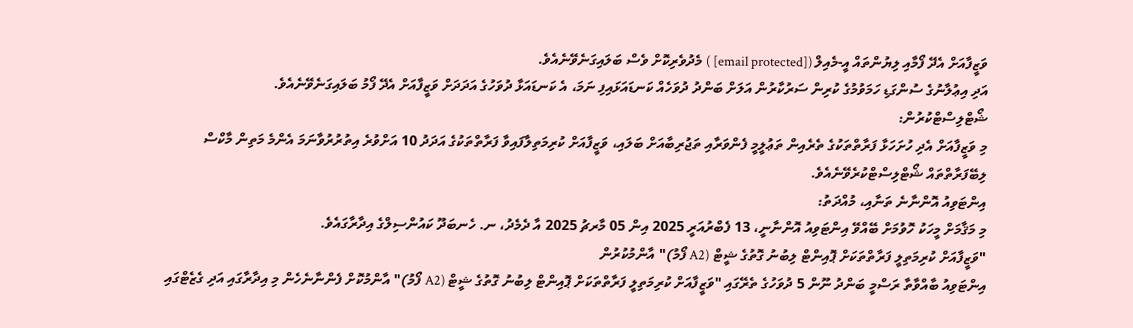ވަޒީފާއަށް އެދޭ ފޯމާއި ލިޔުންތައް އީ-މެއިލް ([email protected] ) މެދުވެރިކޮށް ވެސް ބަލައިގަނެވޭނެއެވެ.
އަދި އިޢުލާނުގެ ސުންގަޑި ހަމަވުމުގެ ކުރިން ސަރުކާރުން އަލަށް ބަންދު ދުވަހެއް ކަނޑައަޅައިފި ނަމަ، އެ ކަނޑައަޅާ ދުވަހުގެ އަދަދަށް ވަޒީފާއަށް އެދޭ ފޯމު ބަލައިގަނެވޭނެއެވެ.
ޝޯޓްލިސްޓްކުރުން:
މި ވަޒީފާއަށް އެދި ހުށަހަޅާ ފަރާތްތަކުގެ ތެރެއިން ތަޢުލީމީ ފެންވަރާއި ތަޖުރިބާއަށް ބަލައި، ވަޒީފާއަށް ކުރިމަތިލާފައިވާ ފަރާތްތަކުގެ އަދަދު 10 އަށްވުރެ އިތުރުރުވާނަމަ އެންމެ މަތިން މާކްސް ލިބޭފަރާތްތައް ޝޯޓްލިސްޓްކުރެވޭނެއެވެ.
އިންޓަވިއު އޮންނާނެ ތަނާއި، މުއްދަތު:
މި މަޤާމަށް މީހަކު ހޮވުމަށް ބޭއްވޭ އިންޓަވިއު އޮންނާނީ، 13 ފެބްރުއަރީ 2025 އިން 05 މާރޗު 2025 އާ ދެމެދު، ނ. ހެނބަދޫ ކައުންސިލްގެ އިދާރާގައެވެ.
"ވަޒީފާއަށް ކުރިމަތިލީ ފަރާތްތަކަށް ޕޮއިންޓް ލިބުނު ގޮތުގެ ޝީޓް (A2 ފޯމު)" އާންމުކުރުން
އިންޓަވިއު ބާއްވާތާ ރަސްމީ ބަންދު ނޫން 5 ދުވަހުގެ ތެރޭގައި "ވަޒީފާއަށް ކުރިމަތިލީ ފަރާތްތަކަށް ޕޮއިންޓް ލިބުނު ގޮތުގެ ޝީޓް (A2 ފޯމު)" އާންމުކޮށް ފެންނާނެހެން މި އިދާރާގައި އަދި ގެޒެޓްގައި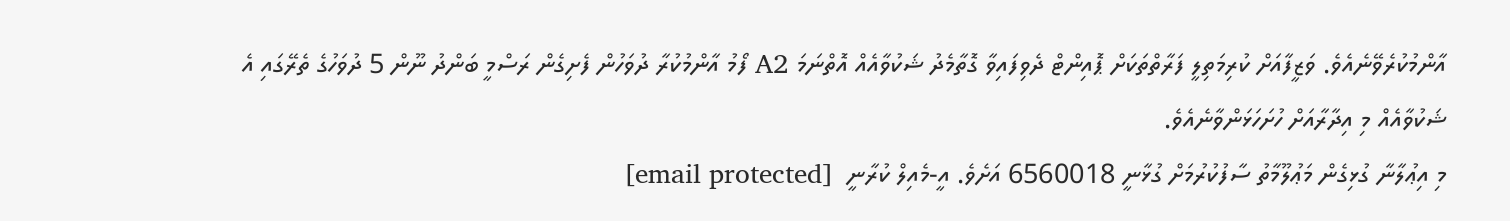އާންމުކުރެވޭނެއެވެ. ވަޒީފާއަށް ކުރިމަތިލީ ފަރާތްތަކަށް ޕޮއިންޓް ދެވިފައިވާ ގޮތާމެދު ޝަކުވާއެއް އޮތްނަމަ A2 ފޯމު އާންމުކުރާ ދުވަހުން ފެށިގެން ރަސްމީ ބަންދު ނޫން 5 ދުވަހުގެ ތެރޭގައި އެ ޝަކުވާއެއް މި އިދާރާއަށް ހުށަހަޅަންވާނެއެވެ.
މި އިޢުލާނާ ގުޅިގެން މަޢުލޫމާތު ސާފުކުރުމަށް ގުޅާނީ 6560018 އަށެވެ. އީ-މެއިލް ކުރާނީ  [email protected]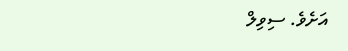އަށެވެ. ސިވިލް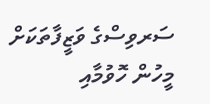ސަރވިސްގެ ވަޒީފާތަކަށް މީހުން ހޮވުމާއި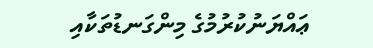ޢައްޔަނުކުރުމުގެ މިންގަނޑުތަކާއި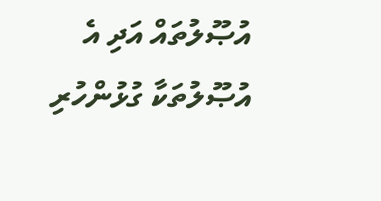އުޞޫލުތައް އަދި އެ އުޞޫލުތަކާ ގުޅުންހުރި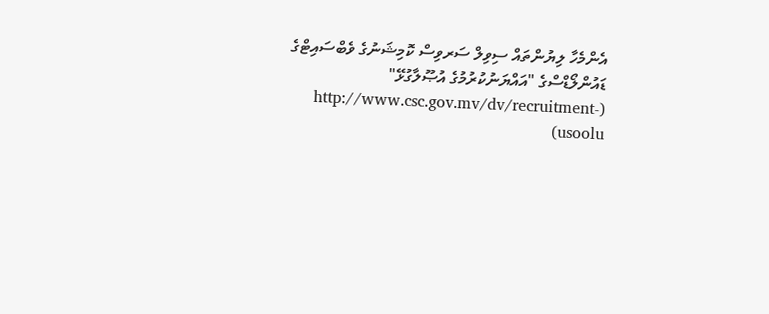އެންމެހާ ލިޔުންތައް ސިވިލް ސަރވިސް ކޮމިޝަނުގެ ވެބްސައިޓްގެ ޑައުންލޯޑްސްގެ "އައްޔަނުކުރުމުގެ އުޞޫލާގުޅޭ" (http://www.csc.gov.mv/dv/recruitment-usoolu)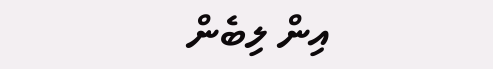އިން ލިބެން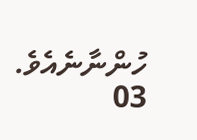ހުންނާނެއެވެ.
03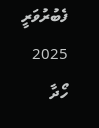ފެބުރުވަރީ 2025
ހޯދާ